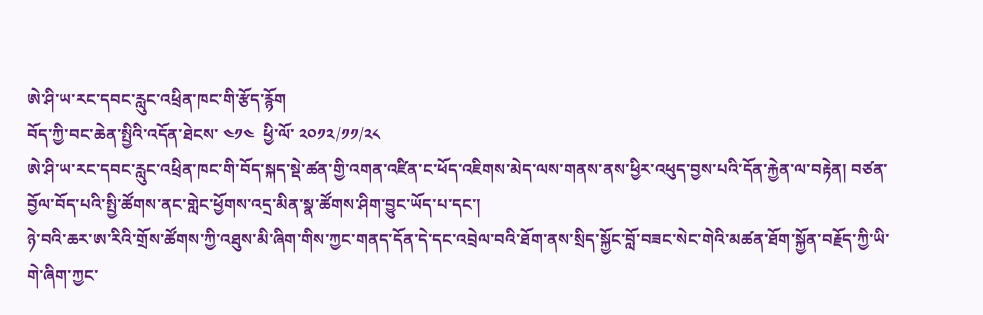ཨེ་ཤི་ཡ་རང་དབང་རླུང་འཕྲིན་ཁང་གི་རྩོད་རྙོག
བོད་ཀྱི་བང་ཆེན་སྤྱིའི་འདོན་ཐེངས་ ༤༡༤  ཕྱི་ལོ་ ༢༠༡༢/༡༡/༢༨
ཨེ་ཤི་ཡ་རང་དབང་རླུང་འཕྲིན་ཁང་གི་བོད་སྐད་སྡེ་ཚན་གྱི་འགན་འཛིན་ང་ཕོད་འཇིགས་མེད་ལས་གནས་ནས་ཕྱིར་འཕུད་བྱས་པའི་དོན་རྐྱེན་ལ་བརྟེན། བཙན་བྱོལ་བོད་པའི་སྤྱི་ཚོགས་ནང་གླེང་ཕྱོགས་འདྲ་མིན་སྣ་ཚོགས་ཤིག་བྱུང་ཡོད་པ་དང་།
ཉེ་བའི་ཆར་ཨ་རིའི་གྲོས་ཚོགས་ཀྱི་འཐུས་མི་ཞིག་གིས་ཀྱང་གནད་དོན་དེ་དང་འབྲེལ་བའི་ཐོག་ནས་སྲིད་སྐྱོང་བློ་བཟང་སེང་གེའི་མཚན་ཐོག་སྐྱོན་བརྗོད་ཀྱི་ཡི་གེ་ཞིག་ཀྱང་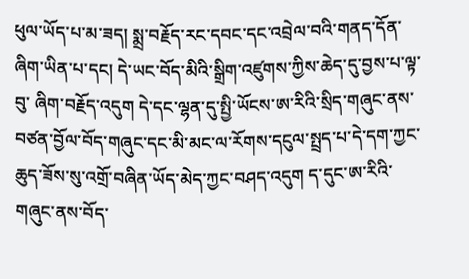ཕུལ་ཡོད་པ་མ་ཟད། སྨྲ་བརྗོད་རང་དབང་དང་འབྲེལ་བའི་གནད་དོན་ཞིག་ཡིན་པ་དང། དེ་ཡང་བོད་མིའི་སྒྲིག་འཛུགས་ཀྱིས་ཆེད་དུ་བྱས་པ་ལྟ་བུ་ ཞིག་བརྗོད་འདུག དེ་དང་ལྷན་དུ་སྤྱི་ཡོངས་ཨ་རིའི་སྲིད་གཞུང་ནས་བཙན་བྱོལ་བོད་གཞུང་དང་མི་མང་ལ་རོགས་དངུལ་སྤྲད་པ་དེ་དག་ཀྱང་ཆུད་ཟོས་སུ་འགྲོ་བཞིན་ཡོད་མེད་ཀྱང་བཤད་འདུག ད་དུང་ཨ་རིའི་གཞུང་ནས་བོད་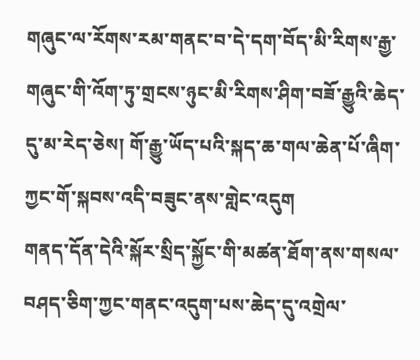གཞུང་ལ་རོགས་རམ་གནང་བ་དེ་དག་བོད་མི་རིགས་རྒྱ་གཞུང་གི་འོག་ཏུ་གྲངས་ཉུང་མི་རིགས་ཤིག་བཟོ་རྒྱུའི་ཆེད་དུ་མ་རེད་ཅེས། གོ་རྒྱུ་ཡོད་པའི་སྐད་ཆ་གལ་ཆེན་པོ་ཞིག་ཀྱང་གོ་སྐབས་འདི་བཟུང་ནས་གླེང་འདུག
གནད་དོན་དེའི་སྐོར་སྲིད་སྐྱོང་གི་མཚན་ཐོག་ནས་གསལ་བཤད་ཅིག་ཀྱང་གནང་འདུག་པས་ཆེད་དུ་འགྲེལ་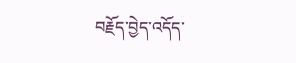བརྗོད་བྱེད་འདོད་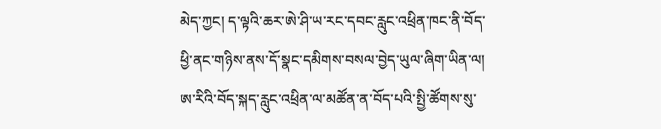མེད་ཀྱང། ད་ལྟའི་ཆར་ཨེ་ཤི་ཡ་རང་དབང་རླུང་འཕྲིན་ཁང་ནི་བོད་ཕྱི་ནང་གཉིས་ནས་དོ་སྣང་དམིགས་བསལ་བྱེད་ཡུལ་ཞིག་ཡིན་ལ། ཨ་རིའི་བོད་སྐད་རླུང་འཕྲིན་ལ་མཚོན་ན་བོད་པའི་སྤྱི་ཚོགས་སུ་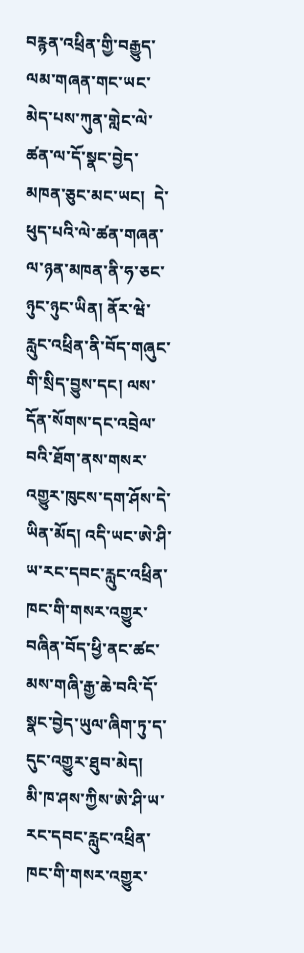བརྙན་འཕྲིན་གྱི་བརྒྱུད་ལམ་གཞན་གང་ཡང་མེད་པས་ཀུན་གླེང་ལེ་ཚན་ལ་དོ་སྣང་བྱེད་མཁན་ཅུང་མང་ཡང།  དེ་ཕུད་པའི་ལེ་ཚན་གཞན་ལ་ཉན་མཁན་ནི་ཧ་ཅང་ཉུང་ཉུང་ཡིན། ནོར་ཝེ་རླུང་འཕྲིན་ནི་བོད་གཞུང་གི་སྲིད་བྱུས་དང། ལས་དོན་སོགས་དང་འབྲེལ་བའི་ཐོག་ནས་གསར་འགྱུར་ཁུངས་དག་ཤོས་དེ་ཡིན་མོད། འདི་ཡང་ཨེ་ཤི་ཡ་རང་དབང་རླུང་འཕྲིན་ཁང་གི་གསར་འགྱུར་བཞིན་བོད་ཕྱི་ནང་ཚང་མས་གཞི་རྒྱ་ཆེ་བའི་དོ་སྣང་བྱེད་ཡུལ་ཞིག་ཏུ་ད་དུང་འགྱུར་ཐུབ་མེད།
མི་ཁ་ཤས་ཀྱིས་ཨེ་ཤི་ཡ་རང་དབང་རླུང་འཕྲིན་ཁང་གི་གསར་འགྱུར་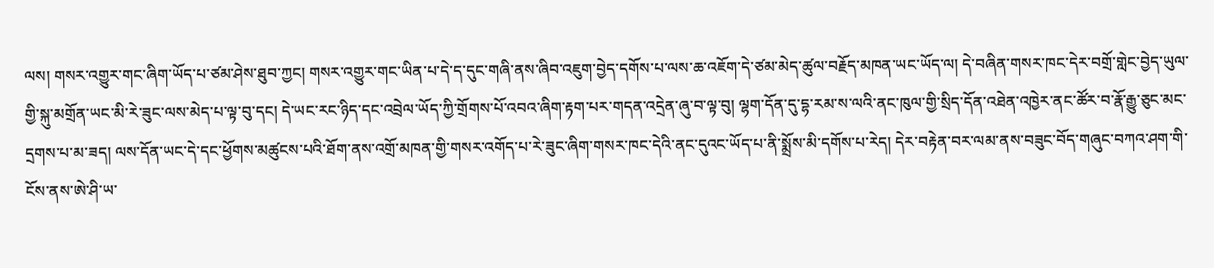ལས། གསར་འགྱུར་གང་ཞིག་ཡོད་པ་ཙམ་ཤེས་ཐུབ་ཀྱང། གསར་འགྱུར་གང་ཡིན་པ་དེ་ད་དུང་གཞི་ནས་ཞིབ་འཇུག་བྱེད་དགོས་པ་ལས་ཆ་འཇོག་དེ་ཙམ་མེད་ཚུལ་བརྗོད་མཁན་ཡང་ཡོད་ལ། དེ་བཞིན་གསར་ཁང་དེར་བགྲོ་གླེང་བྱེད་ཡུལ་གྱི་སྐུ་མགྲོན་ཡང་མི་རེ་ཟུང་ལས་མེད་པ་ལྟ་བུ་དང། དེ་ཡང་རང་ཉིད་དང་འབྲེལ་ཡོད་ཀྱི་གྲོགས་པོ་འབའ་ཞིག་རྟག་པར་གདན་འདྲེན་ཞུ་བ་ལྟ་བུ། ལྷག་དོན་དུ་དྷ་རམ་ས་ལའི་ནང་ཁུལ་གྱི་སྲིད་དོན་འཐེན་འཁྱེར་ནང་ཚོར་བ་རྣོ་རྒྱུ་ཅུང་མང་དྲགས་པ་མ་ཟད། ལས་དོན་ཡང་དེ་དང་ཕྱོགས་མཚུངས་པའི་ཐོག་ནས་འགྲོ་མཁན་གྱི་གསར་འགོད་པ་རེ་ཟུང་ཞིག་གསར་ཁང་དེའི་ནང་དུའང་ཡོད་པ་ནི་སྨྲོས་མི་དགོས་པ་རེད། དེར་བརྟེན་བར་ལམ་ནས་བཟུང་བོད་གཞུང་བཀའ་ཤག་གི་ངོས་ནས་ཨེ་ཤི་ཡ་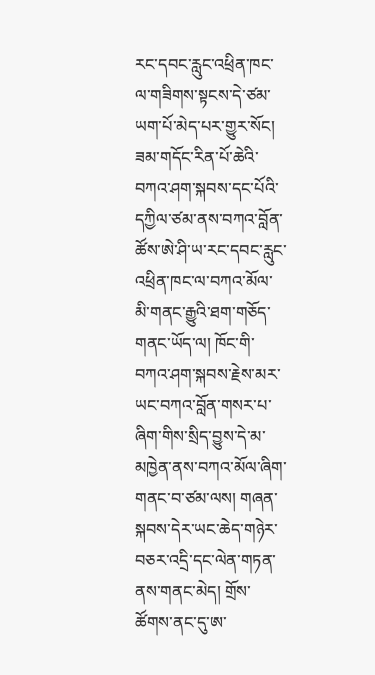རང་དབང་རླུང་འཕྲིན་ཁང་ལ་གཟིགས་སྟངས་དེ་ཙམ་ཡག་པོ་མེད་པར་གྱུར་སོང།
ཟམ་གདོང་རིན་པོ་ཆེའི་བཀའ་ཤག་སྐབས་དང་པོའི་དཀྱིལ་ཙམ་ནས་བཀའ་བློན་ཚོས་ཨེ་ཤི་ཡ་རང་དབང་རླུང་འཕྲིན་ཁང་ལ་བཀའ་མོལ་མི་གནང་རྒྱུའི་ཐག་གཅོད་གནང་ཡོད་ལ། ཁོང་གི་བཀའ་ཤག་སྐབས་རྗེས་མར་ཡང་བཀའ་བློན་གསར་པ་ཞིག་གིས་སྲིད་བྱུས་དེ་མ་མཁྱེན་ནས་བཀའ་མོལ་ཞིག་གནང་བ་ཙམ་ལས། གཞན་སྐབས་དེར་ཡང་ཆེད་གཉེར་བཅར་འདྲི་དང་ལེན་གཏན་ནས་གནང་མེད། གྲོས་ཚོགས་ནང་དུ་ཨ་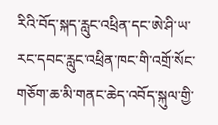རིའི་བོད་སྐད་རླུང་འཕྲིན་དང་ཨེ་ཤི་ཡ་རང་དབང་རླུང་འཕྲིན་ཁང་གི་འགྲོ་སོང་གཅོག་ཆ་མི་གནང་ཆེད་འབོད་སྐུལ་གྱི་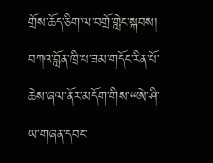གྲོས་ཆོད་ཅིག་ལ་བགྲོ་གླེང་སྐབས། བཀའ་བློན་ཁྲི་པ་ཟམ་གདོང་རིན་པོ་ཆེས་ཞལ་ནོར་མདོག་གིས་“ཨེ་ཤི་ཡ་གཞན་དབང་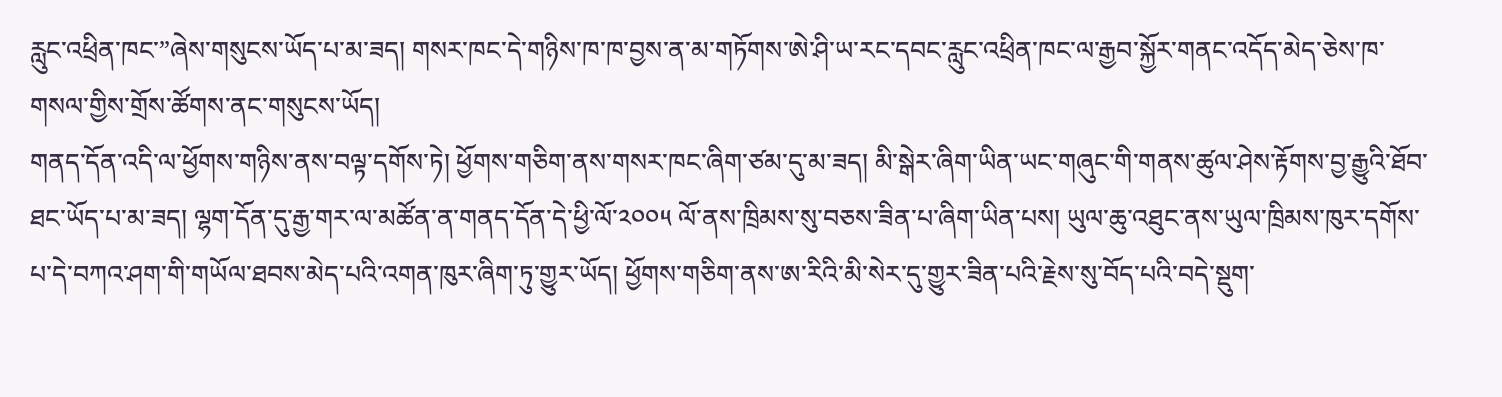རླུང་འཕྲིན་ཁང་”ཞེས་གསུངས་ཡོད་པ་མ་ཟད། གསར་ཁང་དེ་གཉིས་ཁ་ཁ་བྱས་ན་མ་གཏོགས་ཨེ་ཤི་ཡ་རང་དབང་རླུང་འཕྲིན་ཁང་ལ་རྒྱབ་སྐྱོར་གནང་འདོད་མེད་ཅེས་ཁ་གསལ་གྱིས་གྲོས་ཚོགས་ནང་གསུངས་ཡོད།
གནད་དོན་འདི་ལ་ཕྱོགས་གཉིས་ནས་བལྟ་དགོས་ཏེ། ཕྱོགས་གཅིག་ནས་གསར་ཁང་ཞིག་ཙམ་དུ་མ་ཟད། མི་སྒེར་ཞིག་ཡིན་ཡང་གཞུང་གི་གནས་ཚུལ་ཤེས་རྟོགས་བྱ་རྒྱུའི་ཐོབ་ཐང་ཡོད་པ་མ་ཟད། ལྷག་དོན་དུ་རྒྱ་གར་ལ་མཚོན་ན་གནད་དོན་དེ་ཕྱི་ལོ་༢༠༠༥ ལོ་ནས་ཁྲིམས་སུ་བཅས་ཟིན་པ་ཞིག་ཡིན་པས། ཡུལ་ཆུ་འཐུང་ནས་ཡུལ་ཁྲིམས་ཁུར་དགོས་པ་དེ་བཀའ་ཤག་གི་གཡོལ་ཐབས་མེད་པའི་འགན་ཁུར་ཞིག་ཏུ་གྱུར་ཡོད། ཕྱོགས་གཅིག་ནས་ཨ་རིའི་མི་སེར་དུ་གྱུར་ཟིན་པའི་རྗེས་སུ་བོད་པའི་བདེ་སྡུག་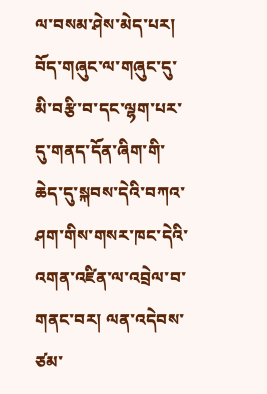ལ་བསམ་ཤེས་མེད་པར། བོད་གཞུང་ལ་གཞུང་དུ་མི་བརྩི་བ་དང་ལྷག་པར་དུ་གནད་དོན་ཞིག་གི་ཆེད་དུ་སྐབས་དེའི་བཀའ་ཤག་གིས་གསར་ཁང་དེའི་འགན་འཛིན་ལ་འབྲེལ་བ་གནང་བར། ལན་འདེབས་ཙམ་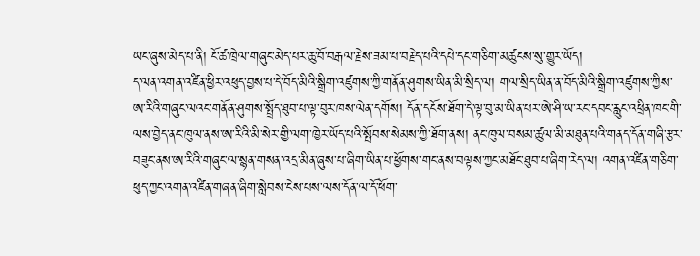ཡང་ཞུས་མེད་པ་ནི། ངོ་ཚ་ཁྲེལ་གཞུང་མེད་པར་ཆུ་བོ་བརྒལ་རྗེས་ཟམ་པ་བརྗེད་པའི་དཔེ་དང་གཅིག་མཚུངས་སུ་གྱུར་ཡོད།
ད་ལན་འགན་འཛིན་ཕྱིར་འཕུད་བྱས་པ་དེ་བོད་མིའི་སྒྲིག་འཛུགས་ཀྱི་གནོན་ཤུགས་ཡིན་མི་སྲིད་ལ། གལ་སྲིད་ཡིན་ན་བོད་མིའི་སྒྲིག་འཛུགས་ཀྱིས་ཨ་རིའི་གཞུང་ལའང་གནོན་ཤུགས་སྤྲོད་ཐུབ་པ་ལྟ་བུར་ཁས་ལེན་དགོས། དོན་དངོས་ཐོག་དེ་ལྟ་བུ་མ་ཡིན་པར་ཨེ་ཤི་ཡ་རང་དབང་རླུང་འཕྲིན་ཁང་གི་ལས་བྱེད་ནང་ཁུལ་ནས་ཨ་རིའི་མི་སེར་གྱི་ལག་ཁྱེར་ཡོད་པའི་སྤོབས་སེམས་ཀྱི་ཐོག་ནས། ནང་ཁུལ་བསམ་ཚུལ་མི་མཐུན་པའི་གནད་དོན་གཞི་རྩར་བཟུང་ནས་ཨ་རིའི་གཞུང་ལ་སྙན་གསན་འདྲ་མིན་ཞུས་པ་ཞིག་ཡིན་པ་ཕྱོགས་གང་ནས་བལྟས་ཀྱང་མཐོང་ཐུབ་པ་ཞིག་རེད་ལ། འགན་འཛིན་གཅིག་ཕུད་ཀྱང་འགན་འཛིན་གཞན་ཞིག་སླེབས་ངེས་པས་ལས་དོན་ལ་དོ་ཕོག་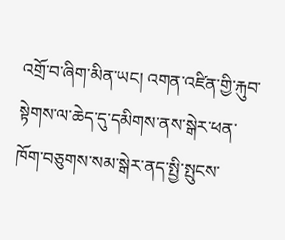འགྲོ་བ་ཞིག་མིན་ཡང། འགན་འཛིན་གྱི་རྐུབ་སྟེགས་ལ་ཆེད་དུ་དམིགས་ནས་སྒེར་ཕན་ཁོག་བཅུགས་སམ་སྒེར་ནད་སྤྱི་སྤུངས་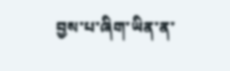བྱས་པ་ཞིག་ཡིན་ན་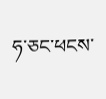ཧ་ཅང་ཕངས་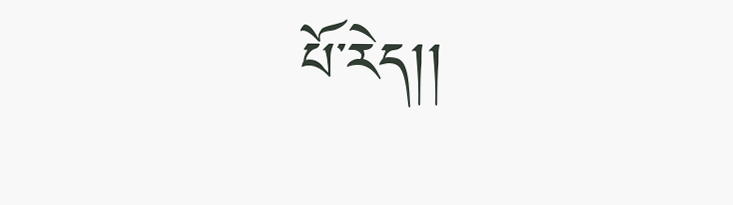པོ་རེད།།